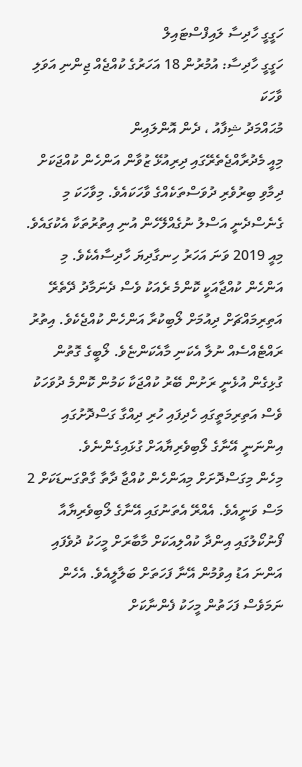ހަގީގީ ހާދިސާ ލައިފްސްޓައިލް
ހަގީގީ ހާދިސާ: އުމުރުން 18 އަހަރުގެ ކުއްޖެއް ޖިންނި އަވަލި ވާހަކަ
މުޙައްމަދު ޝިފާއު ، ދެން އޮންލައިން
މިއީ މެދުރާއްޖެތެރޭގައި ދިރިއުޅޭ ޒުވާން އަންހެން ކުއްޖަކަށް ދިމާވި ބިރުވެރި ދުވަސްތަކެއްގެ ވާހަކައެވެ. މިވާހަކަ މި ގެނެސްދެނީ އަސްލު ނުގެއްލޭހެން އުނި އިތުރުތަކާ އެކުގައެވެ.
މިއީ 2019 ވަނަ އަހަރު ހިނގާދިޔަ ހާދިސާއެކެވެ. މި އަންހެން ކުއްޖާއަކީ ކޮންމެ ރެއަކު ވެސް ދެނަމާދު ދޭތެރޭ އަތިރިމައްޗަށް ދިއުމަށް ލޯބިކުރާ އަންހެން ކުއްޖެކެވެ. އިތުރު ރައްޓެއްސެއް ނުލާ އެކަނި މާއެކަންޏެވެ. ލޯބީގެ ގޮތުން ގުޅިގެން އުޅެނީ ރަށުން ބޭރު ކުއްޖަކާ ކަމުން ކޮންމެ ދުވަހަކު ވެސް އަތިރިމަތީގައި ހެދިފައި ހުރި ދިއްގާ ގަސްދޮށުގައި އިންނަނީ އޭނާގެ ލޯބިވެރިޔާއަށް ގުޅައިގެންނެވެ.
މިހެން މިގަސްދޮށަށް މިއަންހެން ކުއްޖާ ދާތާ ގާތްގަނޑަކަށް 2 މަސް ވަނީއެވެ. އެއްރޭ އެތަނުގައި އޭނާގެ ލޯބިވެރިޔާއާ ފޯނުކޯލުގައި އިންދާ ކުއްލިއަކަށް މާބާރަށް މީހަކު ދުވެފައި އަންނަ އަޑު އިވުމުން އޭނާ ފަހަތަށް ބަލާލީއެވެ. އެހެން ނަމަވެސް ފަހަތުން މީހަކު ފެންނާކަށް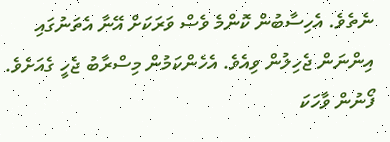ނެތެވެ. އެހިސާބުން ކޮންމެ ވެސް ވަރަކަށް އޭނާ އެތަނުގައި އިންނަން ޖެހިލުން ވިއެވެ. އެހެންކަމުން މިސްރާބު ޖެހީ ގެއަށެވެ. ފޯނުން ވާހަކަ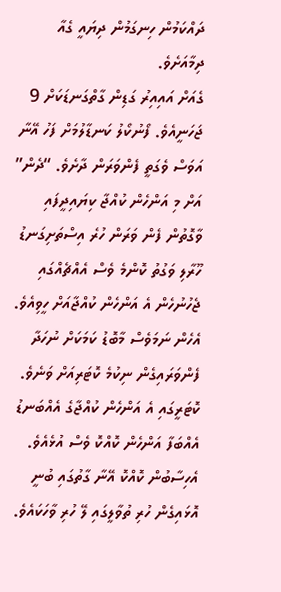ދައްކަމުން ހިނގަމުން ދިޔައީ ގެއާ ދިމާއަށެވެ.
ގެއަށް އައިއިރު ގަޑިން ގާތްގަނޑަކަށް 9 ޖަހަނީއެވެ. ފޯނުކޯލު ކަނޑާލުމަށް ފަހު އޭނާ އަވަސް ވެގަތީ ފެންވަރަން ދާށެވެ. “ދެން” އަށް މި އަންހެން ކުއްޖާ ކިޔައިދީފައި ވާގޮތުން ފެން ވަރަން ހުރެ އިސްތަށިގަނޑު ހޫރާލި ވަގުތު ކޮންމެ ވެސް އެއްޗެއްގައި ޖެހުނުހެން އެ އަންހެން ކުއްޖާއަށް ހީވިއެވެ.
އެހެން ނަމަވެސް މާބޮޑު ކަމަކަށް ނުހަދާ ފެންވަރައިގެން ނިކުމެ ކޮޓަރިއަށް ވަނެވެ. ކޮޓަރީގައި އެ އަންހެން ކުއްޖާގެ އެއްބަނޑު އެއްބަފާ އަންހެން ކޮއްކޮ ވެސް އުޅެއެވެ. އެހިސާބުން ކޮއްކޮ އޭނާ ގާތުގައި ބުނީ އޮޅައިގެން ހުރި ތުވާލީގައި ލޭ ހުރި ވާހަކައެވެ.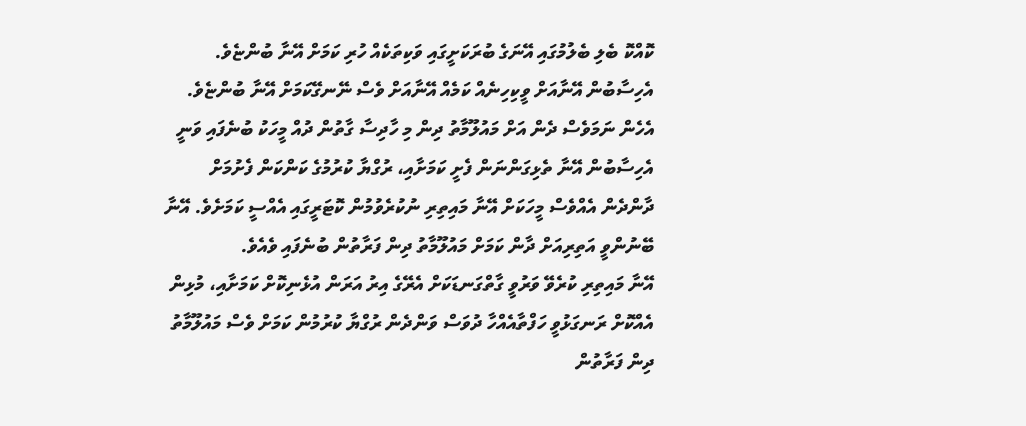ކޮއްކޮ ބެލި ބެލުމުގައި އޭނަގެ ބުރަކަށީގައި ވަކިތަކެއް ހުރި ކަމަށް އޭނާ ބުންޏެވެ.
އެހިސާބުން އޭނާއަށް ވީކިހިނެއް ކަމެއް އޭނާއަށް ވެސް ނޭނގޭކަމަށް އޭނާ ބުންޏެވެ. އެހެން ނަމަވެސް ދެން އަށް މައުލޫމާތު ދިން މި ހާދިސާ ގާތުން ދުއް މީހަކު ބުނެފައި ވަނީ އެހިސާބުން އޭނާ ތެޅިގަންނަން ފެށީ ކަމަށާއި، ރުގްޔާ ކުރުމުގެ ކަންކަން ފެށުމަށް ދާންދެން އެއްވެސް މީހަކަށް އޭނާ މައިތިރި ނުކުރެވުމުން ކޮޓަރީގައި އެއްސީ ކަމަށެވެ. އޭނާ ބޭނުންވީ އަތިރިއަށް ދާން ކަމަށް މައުލޫމާތު ދިން ފަރާތުން ބުނެފައި ވެއެވެ.
އޭނާ މައިތިރި ކުރެވޭ ވަރުވީ ގާތްގަނޑަކަށް އެރޭގެ އިރު އަރަން އުޅެނިކޮށް ކަމަށާއި، މުޅިން އެއްކޮށް ރަނގަޅުވީ ހަފްތާއެއްހާ ދުވަސް ވަންދެން ރުގްޔާ ކުރުމުން ކަމަށް ވެސް މައުލޫމާތު ދިން ފަރާތުން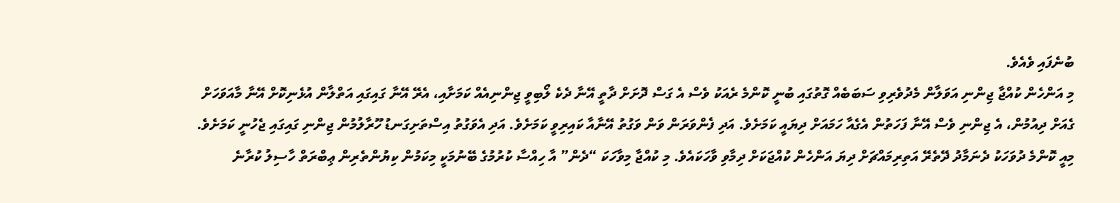ބުނެފައި ވެއެވެ.
މި އަންހެން ކުއްޖާ ޖިންނި އަވަލާން މެދުވެރިވި ސަބަބެއް ގޮތުގައި ބުނީ ކޮންމެ ރެއަކު ވެސް އެ ގަސް ދޮށަށް ދާތީ އޭނާ ދެކެ ލޯބިވީ ޖިންނިއެއް ކަމަށާއި، އެރޭ އޭނާ ގައިގައި އަތްލާން އުޅެނިކޮށް އޭނާ މާއަވަހަށް ގެއަށް ދިއުމުން، އެ ޖިންނި ވެސް އޭނާ ފަހަތުން އެގެއާ ހަމައަށް ދިޔައީ ކަމަށެވެ. އަދި ފެންވަރަން ވަން ވަގުތު އޭނާއާ ކައިރިވީ ކަމަށެވެ. އަދި އެވަގުތު އިސްތަށިގަނޑު ހޫރާލުމުން ޖިންނި ގައިގައި ޖެހުނީ ކަމަށެވެ.
މިއީ ކޮންމެ ދުވަހަކު ދެނަމާދު ދޭތެރޭ އަތިރިމައްޗަށް ދިޔަ އަންހެން ކުއްޖަކަށް ދިމާވި ވާހަކައެވެ. މި ކުއްޖާ މިވާހަކަ “ދެން” އާ ހިއްސާ ކުރުމުގެ ބޭނުމަކީ މިކަމުން ކިޔުންތެރިން ޢިބްރަތް ހާސިލު ކުރާނެ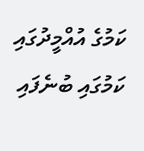ކަމުގެ އުއްމީދުގައި ކަމުގައި ބުނެފައި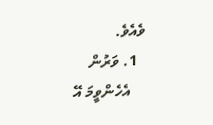ވެއެވެ.
  1. ވަރުން
    އެހެންވީމަ އޭ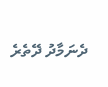ދެނަމާދު ދޭތެރެ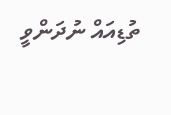ތުޑިއައް ނުދަންވީ